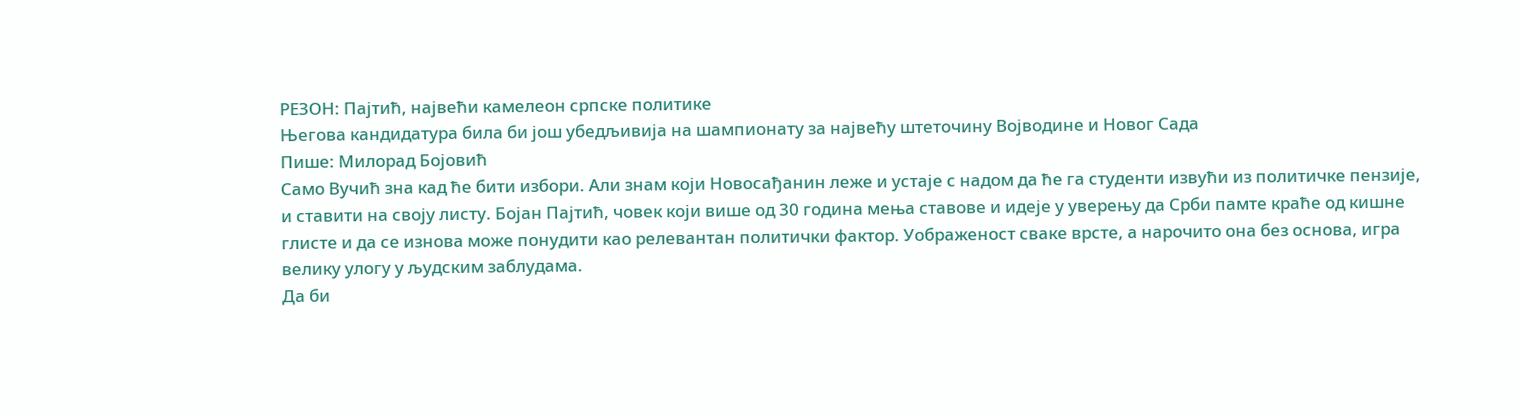РЕЗОН: Пајтић, највећи камелеон српске политике
Његова кандидатура била би још убедљивија на шампионату за највећу штеточину Војводине и Новог Сада
Пише: Милорад Бојовић
Само Вучић зна кад ће бити избори. Али знам који Новосађанин леже и устаје с надом да ће га студенти извући из политичке пензије, и ставити на своју листу. Бојан Пајтић, човек који више од 30 година мења ставове и идеје у уверењу да Срби памте краће од кишне глисте и да се изнова може понудити као релевантан политички фактор. Уображеност сваке врсте, а нарочито она без основа, игра велику улогу у људским заблудама.
Да би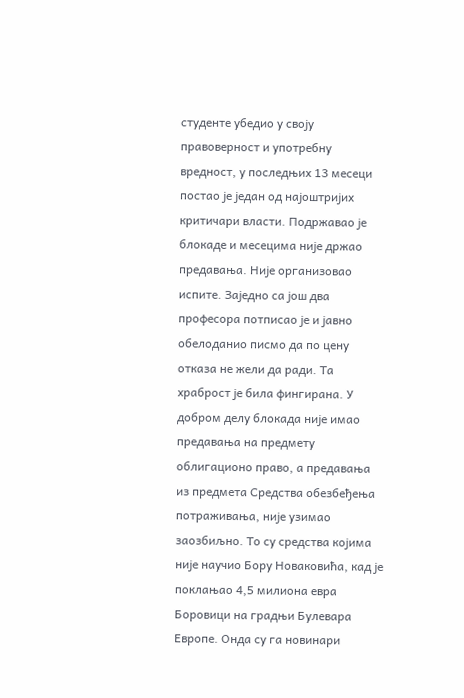студенте убедио у своју правоверност и употребну вредност, у последњих 13 месеци постао је један од најоштријих критичари власти. Подржавао је блокаде и месецима није држао предавања. Није организовао испите. Заједно са још два професора потписао је и јавно обелоданио писмо да по цену отказа не жели да ради. Та храброст је била фингирана. У добром делу блокада није имао предавања на предмету облигационо право, а предавања из предмета Средства обезбеђења потраживања, није узимао заозбиљно. То су средства којима није научио Бору Новаковића, кад је поклањао 4,5 милиона евра Боровици на градњи Булевара Европе. Онда су га новинари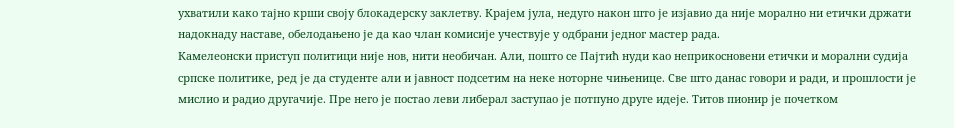ухватили како тајно крши своју блокадерску заклетву. Крајем јула, недуго након што је изјавио да није морално ни етички држати надокнаду наставе, обелодањено је да као члан комисије учествује у одбрани једног мастер рада.
Камелеонски приступ политици није нов, нити необичан. Али, пошто се Пајтић нуди као неприкосновени етички и морални судија српске политике, ред је да студенте али и јавност подсетим на неке ноторне чињенице. Све што данас говори и ради, и прошлости је мислио и радио другачије. Пре него је постао леви либерал заступао је потпуно друге идеје. Титов пионир је почетком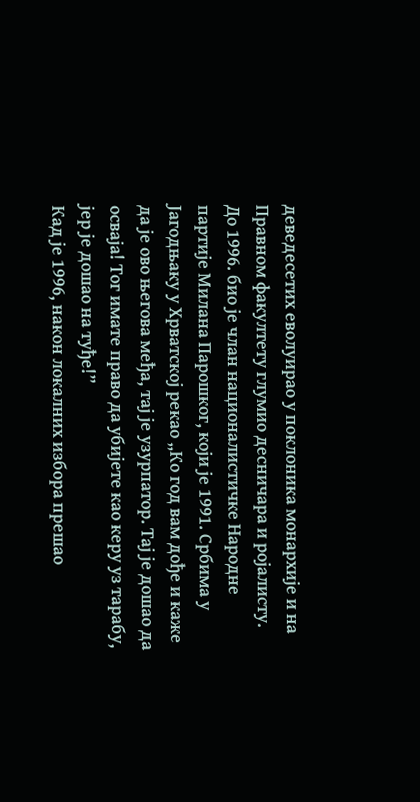деведесетих еволуирао у поклоника монархије и на Правном факултету глумио десничара и ројалисту. До 1996. био је члан националистичке Народне партије Милана Парошког, који је 1991. Србима у Јагодњаку у Хрватској рекао „Ко год вам дође и каже да је ово његова међа, тај је узурпатор. Тај је дошао да осваја! Тог имате право да убијете као керу уз тарабу, јер је дошао на туђе!”
Кад је 1996, након локалних избора прешао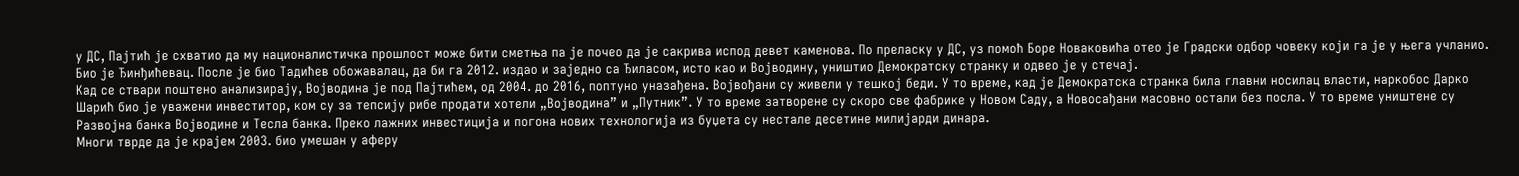у ДС, Пајтић је схватио да му националистичка прошлост може бити сметња па је почео да је сакрива испод девет каменова. По преласку у ДС, уз помоћ Боре Новаковића отео је Градски одбор човеку који га је у њега учланио. Био је Ђинђићевац. После је био Тадићев обожавалац, да би га 2012. издао и заједно са Ђиласом, исто као и Војводину, уништио Демократску странку и одвео је у стечај.
Кад се ствари поштено анализирају, Војводина је под Пајтићем, од 2004. до 2016, поптуно уназађена. Војвођани су живели у тешкој беди. У то време, кад је Демократска странка била главни носилац власти, наркобос Дарко Шарић био је уважени инвеститор, ком су за тепсију рибе продати хотели „Војводина” и „Путник”. У то време затворене су скоро све фабрике у Новом Саду, а Новосађани масовно остали без посла. У то време уништене су Развојна банка Војводине и Тесла банка. Преко лажних инвестиција и погона нових технологија из буџета су нестале десетине милијарди динара.
Многи тврде да је крајем 2003. био умешан у аферу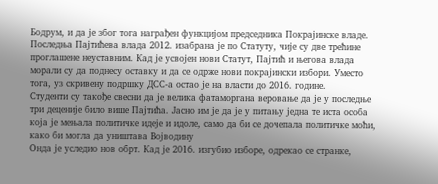Бодрум, и да је због тога награђен функцијом председника Покрајинске владе. Последња Пајтићева влада 2012. изабрана је по Статуту, чије су две трећине проглашене неуставним. Кад је усвојен нови Статут, Пајтић и његова влада морали су да поднесу оставку и да се одрже нови покрајински избори. Уместо тога, уз скривену подршку ДСС-а остао је на власти до 2016. године.
Студенти су такође свесни да је велика фатаморгана веровање да је у последње три деценије било више Пајтића. Јасно им је да је у питању једна те иста особа која је мењала политичке идеје и идоле, само да би се дочепала политичке моћи, како би могла да уништава Војводину
Онда је уследио нов обрт. Кад је 2016. изгубио изборе, одрекао се странке,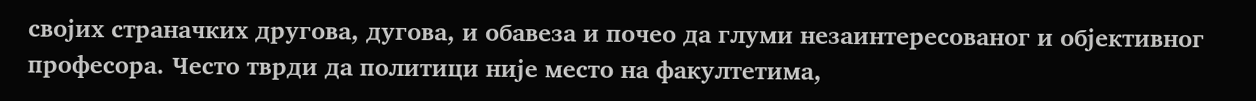својих страначких другова, дугова, и обавеза и почео да глуми незаинтересованог и објективног професора. Често тврди да политици није место на факултетима,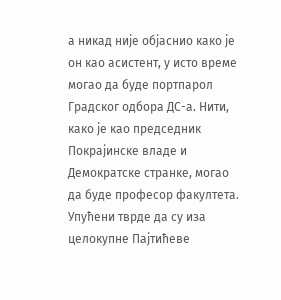а никад није објаснио како је он као асистент, у исто време могао да буде портпарол Градског одбора ДС-а. Нити, како је као председник Покрајинске владе и Демократске странке, могао да буде професор факултета. Упућени тврде да су иза целокупне Пајтићеве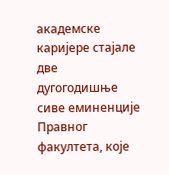академске каријере стајале две дугогодишње сиве еминенције Правног факултета, које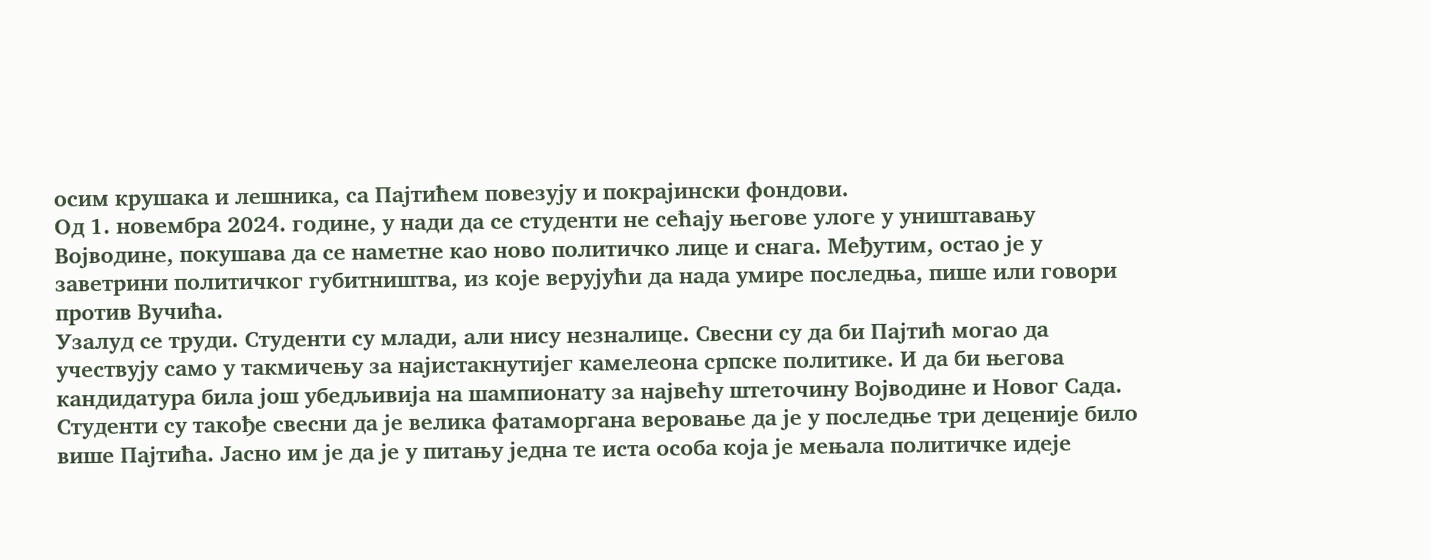осим крушака и лешника, са Пајтићем повезују и покрајински фондови.
Од 1. новембра 2024. године, у нади да се студенти не сећају његове улоге у уништавању Војводине, покушава да се наметне као ново политичко лице и снага. Међутим, остао је у заветрини политичког губитништва, из које верујући да нада умире последња, пише или говори против Вучића.
Узалуд се труди. Студенти су млади, али нису незналице. Свесни су да би Пајтић могао да учествују само у такмичењу за најистакнутијег камелеона српске политике. И да би његова кандидатура била још убедљивија на шампионату за највећу штеточину Војводине и Новог Сада. Студенти су такође свесни да је велика фатаморгана веровање да је у последње три деценије било више Пајтића. Јасно им је да је у питању једна те иста особа која је мењала политичке идеје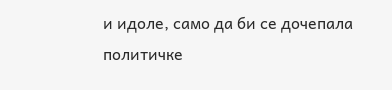и идоле, само да би се дочепала политичке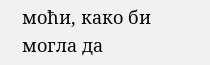моћи, како би могла да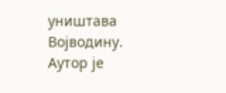уништава Војводину.
Аутор је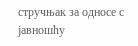стручњак за односе с јавношћу